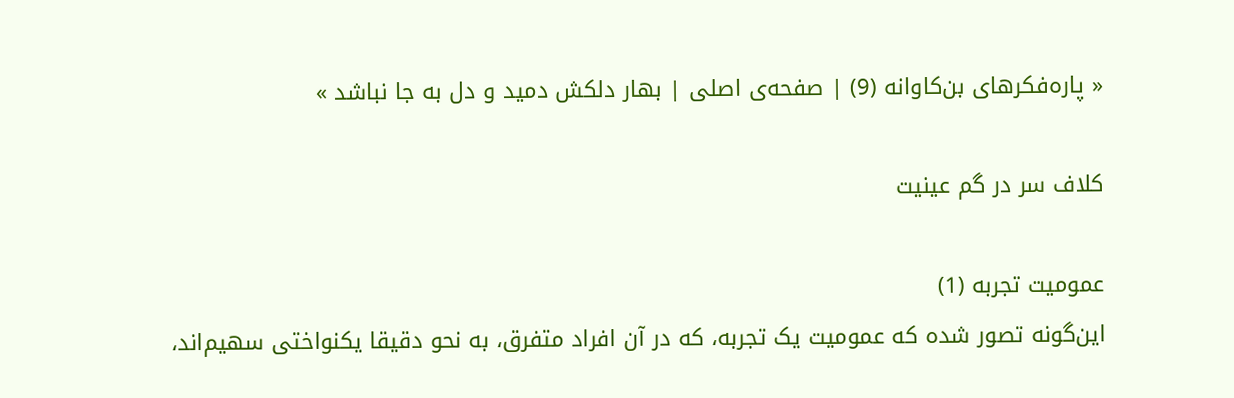« پاره‌فکرهای بن‌کاوانه (9) | صفحه‌ی اصلی | بهار دلکش دمید و دل به جا نباشد »

کلاف سر در گم عینیت

عمومیت تجربه (1)
این‌گونه تصور شده که عمومیت یک تجربه، که در آن افراد متفرق، به نحو دقیقا یکنواختی سهیم‌اند،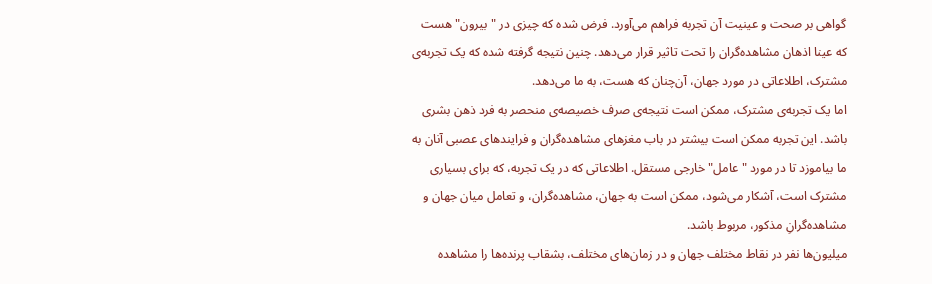گواهی بر صحت و عینیت آن تجربه فراهم می‌آورد. فرض شده که چیزی در "بیرون" هست که عینا اذهان مشاهده‌گران را تحت تاثیر قرار می‌دهد. چنین نتیجه گرفته شده که یک تجربه‌ی مشترک، اطلاعاتی در مورد جهان، آن‌چنان که هست، به ما می‌دهد.
اما یک تجربه‌ی مشترک، ممکن است نتیجه‌ی صرف خصیصه‌ی منحصر به فرد ذهن بشری باشد. این تجربه ممکن است بیشتر در باب مغزهای مشاهده‌گران و فرایندهای عصبی آنان به ما بیاموزد تا در مورد "عامل" خارجی مستقل. اطلاعاتی که در یک تجربه، که برای بسیاری مشترک است، آشکار می‌شود، ممکن است به جهان، مشاهده‌گران، و تعامل میان جهان و مشاهده‌گرانِ مذکور، مربوط باشد.
میلیون‌ها نفر در نقاط مختلف جهان و در زمان‌های مختلف، بشقاب پرنده‌ها را مشاهده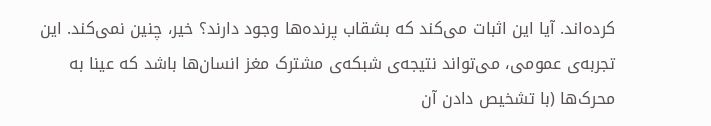کرده‌اند. آیا این اثبات می‌کند که بشقاب پرنده‌ها وجود دارند؟ خیر، چنین نمی‌کند. این تجربه‌ی عمومی، می‌تواند نتیجه‌ی شبکه‌ی مشترک مغز انسان‌ها باشد که عینا به محرک‌ها (با تشخیص دادن آن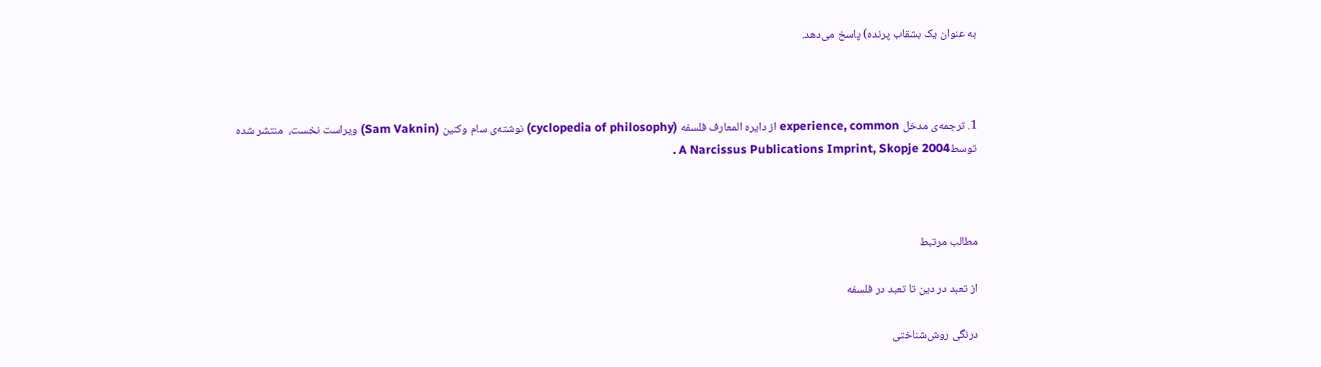به عنوان یک بشقاب پرنده) پاسخ می‌دهد.



1. ترجمه‌ی مدخل experience, common از دایره المعارف فلسفه (cyclopedia of philosophy) نوشته‌ی سام وکنین (Sam Vaknin) ویراست نخست،  منتشر شده توسطA Narcissus Publications Imprint, Skopje 2004 .



مطالب مرتبط

از تعبد در دین تا تعبد در فلسفه

درنگی روش‌شناختی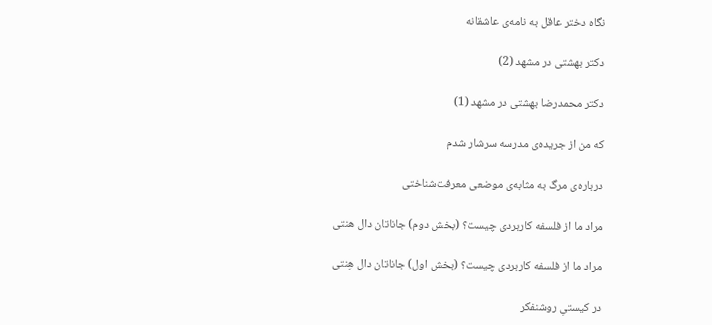نگاه دختر عاقل به نامه‌ی عاشقانه

دکتر بهشتی در مشهد (2)

دکتر محمدرضا بهشتی در مشهد (1)

که من از جریده‌ی مدرسه سرشار شدم

درباره‌ی مرگ به مثابه‌ی موضعی معرفت‌شناختی

مراد ما از فلسفه کاربردی چیست؟ (بخش دوم) جاناتان دال هنتی

مراد ما از فلسفه کاربردی چیست؟ (بخش اول) جاناتان دال هِنتی

در کیستیِ روشنفکر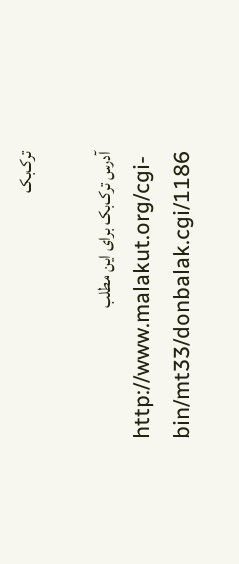ترک‌بک

آدرس ترک‌بک برای اين مطلب
http://www.malakut.org/cgi-bin/mt33/donbalak.cgi/1186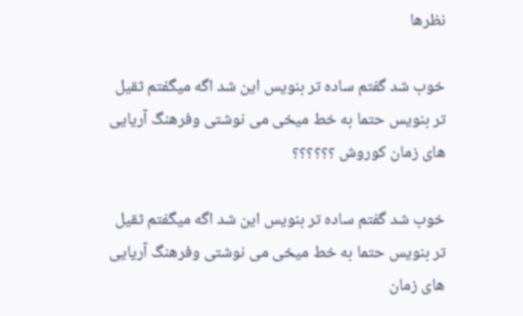نظرها

خوب شد گفتم ساده تر بنویس این شد اگه میگفتم ثقیل تر بنویس حتما به خط میخی می نوشتی وفرهنگ آریایی های زمان کوروش ؟؟؟؟؟؟

خوب شد گفتم ساده تر بنویس این شد اگه میگفتم ثقیل تر بنویس حتما به خط میخی می نوشتی وفرهنگ آریایی های زمان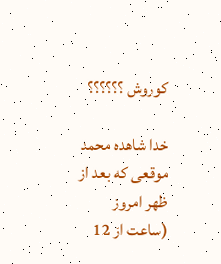کوروش ؟؟؟؟؟؟

خدا شاهده محمد موقعی که بعد از ظهر امروز (ساعت از 12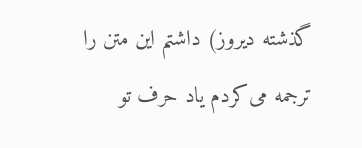گذشته دیروز) داشتم این متن را ترجمه می‌کردم یاد حرف تو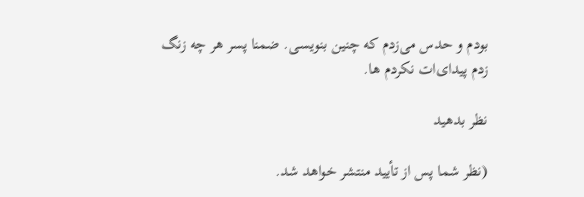بودم و حدس می‌زدم که چنین بنویسی. ضمنا پسر هر چه زنگ زدم پیدای‌ات نکردم ها.

نظر بدهيد

(نظر شما پس از تأييد منتشر خواهد شد.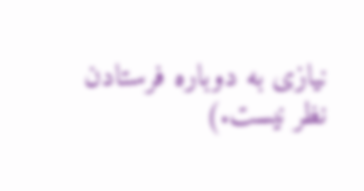نيازی به دوباره فرستادن نظر نيست.)